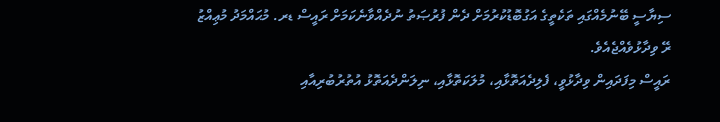ސިޔާސީ ބޭނުމެއްގައި ތަކެތީގެ އަގުބޮޑުކުރުމަށް ދެން ފުރުޞަތު ނުދެއްވާނެކަމަށް ރައީސް ޑރ. މުޙައްމަދު މުޢިއްޒު ރޭ ވިދާޅުވެއްޖެއެވެ.
ރައީސް މިފަދައިން ވިދާޅުވީ، ފެލިދެއަތޮޅާއި، މުލަކަތޮޅާއި، ނިލަންދެއަތޮޅު އުތުރުބުރިއާއި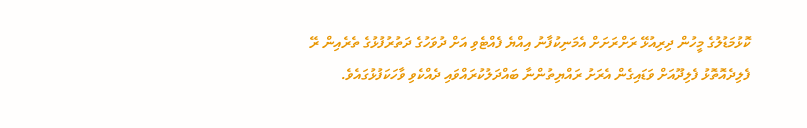ކޮޅުމަޑުލުގެ މީހުން ދިރިއުޅޭ ރަށްރަށަށް އެމަނިކުފާނު އިއްޔެ ފެއްޓެވި އަށް ދުވަހުގެ ދަތުރުފުޅުގެ ތެރެއިން ރޭ ފެލިދެއޮތޮޅު ފެލިދޫއަށް ވަޑައިގެން އެރަށު ރައްޔިތުންނާ ބައްދަލުކުރައްވައި ދެއްކެވި ވާހަކަފުޅުގައެވެ.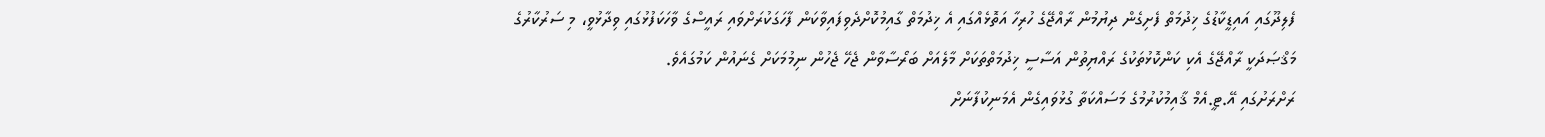ފެލިދޫގައި އައިޑީކާޑުގެ ޚިދުމަތް ފެށިގެން ދިޔުމުން ރާއްޖޭގެ ހުރިހާ އަތޮޅެއްގައި އެ ޚިދުމަތް ގާއިމުކޮށްދެވިފައިވާކަން ފާހަގަކުރަށްވައި ރައީސްގެ ވާހަކަފުޅުގައި ވިދާޅުވީ، މި ސަރުކާރުގެ މަޤްޞަދަކީ ރާއްޖޭގެ އެކި ކަންކޮޅުތަކުގެ ރައްޔިތުން އަސާސީ ޚިދުމަތްތަކަށް މާލެއަށް ބަރޯސާވާން ޖެހޭ ޖެހުން ނިމުމަކަށް ގެނައުން ކަމުގައެވެ.
ރަށްރަށުގައި އޭ.ޓީ.އެމް ޤާއިމުކުރުމުގެ މަސައްކަތާ ގުޅުވައިގެން އެމަނިކުފާނަށް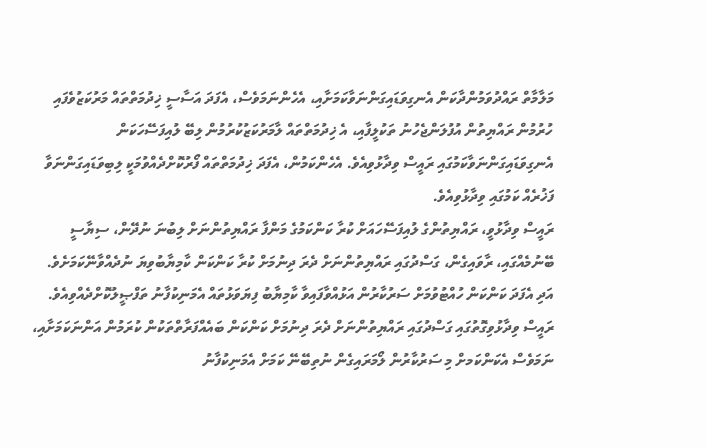މަލާމާތް ރައްދުވަމުންދާކަން އެނގިވަޑައިގަންނަވާކަމަށާއި، އެހެންނަމަވެސް، އެފަދަ އަސާސީ ޚިދުމަތްތައް މަރުކަޒުވެފައި ހުރުމުން ރައްޔިތުން އުފުލަންޖެހުނު ތަކުލީފާއި، އެ ޚިދުމަތްތައް ލާމަރުކަޒުކުރުމުން ލިބޭ ލުއިފަސޭހަކަން އެނގިވަޑައިގަންނަވާކަމުގައި ރައީސް ވިދާޅުވިއެވެ. އެހެންކަމުން، އެފަދަ ޚިދުމަތްތައް ފޯރުކޮށްދެއްވުމަކީ ލިބިވަޑައިގަންނަވާ ފަޚުރެއް ކަމުގައި ވިދާޅުވިއެވެ.
ރައީސް ވިދާޅުވީ، ރައްޔިތުންގެ ލުއިފަސޭހައަށް ކުރާ ކަންކަމުގެ މަންފާ ރައްޔިތުންނަށް ލިބުނަ ނުދޭން، ސިޔާސީ ބޭނުމެއްގައި، ރާވައިގެން، ގަސްދުގައި ރައްޔިތުންނަށް ދެރަ ދިނުމަށް ކުރާ ކަންކަން ކާމިޔާބުވިޔަ ނުދެއްވާނޭކަމަށެވެ. އަދި އެފަދަ ކަންކަން ހުއްޓުވުމަށް ސަރުކާރުން އަޅުއްވާފައިވާ ކާމިޔާބު ފިޔަވަޅުތައް އެމަނިކުފާނު ތަފްޞީލުކޮށްދެއްވިއެވެ.
ރައީސް ވިދާޅުވިގޮތުގައި ގަސްދުގައި ރައްޔިތުންނަށް ދެރަ ދިނުމަށް ކަންކަން ބައެއްފަރާތްތަކުން ކުރަމުން އަންނަކަމަށާއި، ނަމަވެސް އެކަންކަމށް މި ސަރުކާރުން ލޯމަރައިގެން ނުތިބޭނޭ ކަމަށް އެމަނިކުފާނު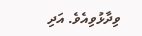ވިދާޅުވިއެވެ. އަދި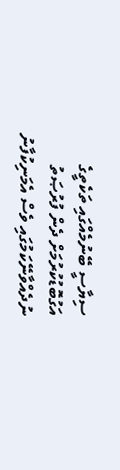ސިޔާސީ ބޭނުމެއްގައި ތަކެތީގެ އަގުބޮޑުކުރުމަށް ދެން ފުރުޞަތު ނުދެއްވާނޭކަމުގައި ވެސް އެމަނިކުފާނު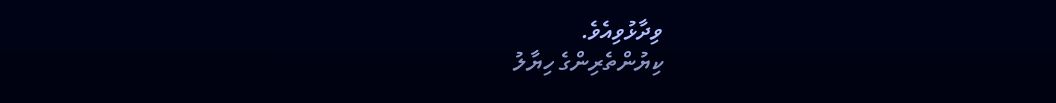ވިދާޅުވިއެވެ.
ކިޔުންތެރިންގެ ހިޔާލު